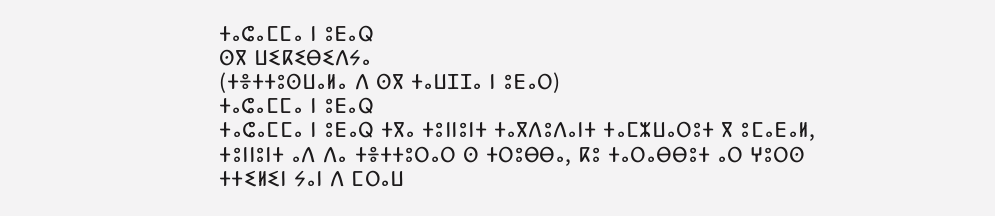ⵜⴰⵛⴰⵎⵎⴰ ⵏ ⵓⴹⴰⵕ
ⵙⴳ ⵡⵉⴽⵉⴱⵉⴷⵢⴰ
(ⵜⴻⵜⵜⵓⵙⵡⴰⵍⴰ ⴷ ⵙⴳ ⵜⴰⵡⵊⵊⴰ ⵏ ⵓⴹⴰⵔ)
ⵜⴰⵛⴰⵎⵎⴰ ⵏ ⵓⴹⴰⵕ
ⵜⴰⵛⴰⵎⵎⴰ ⵏ ⵓⴹⴰⵕ ⵜⴳⴰ ⵜⵓⵏⵏⵓⵏⵜ ⵜⴰⴳⴷⵓⴷⴰⵏⵜ ⵜⴰⵎⵣⵡⴰⵔⵓⵜ ⴳ ⵓⵎⴰⴹⴰⵍ, ⵜⵓⵏⵏⵓⵏⵜ ⴰⴷ ⴷⴰ ⵜⴻⵜⵜⵓⵔⴰⵔ ⵙ ⵜⵔⵓⴱⴱⴰ, ⴽⵓ ⵜⴰⵔⴰⴱⴱⵓⵜ ⴰⵔ ⵖⵓⵔⵙ ⵜⵜⵉⵍⵉⵏ ⵢⴰⵏ ⴷ ⵎⵔⴰⵡ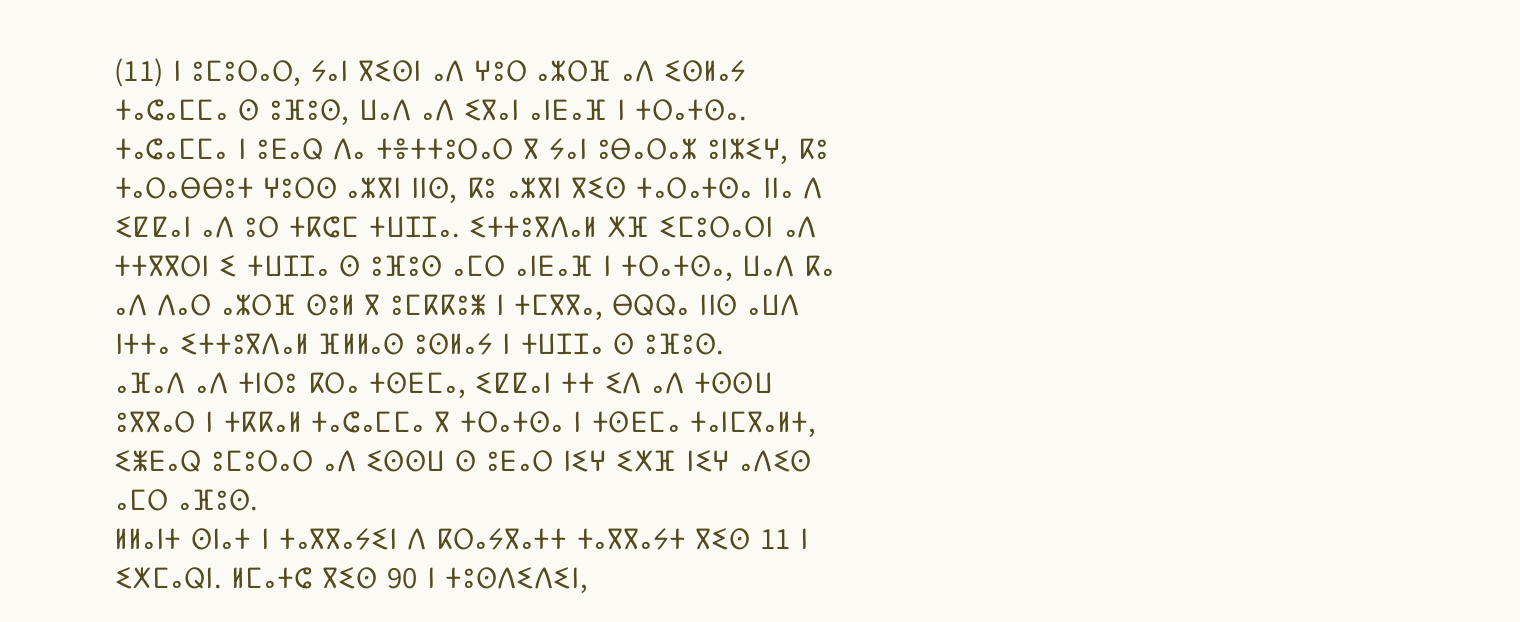(11) ⵏ ⵓⵎⵓⵔⴰⵔ, ⵢⴰⵏ ⴳⵉⵙⵏ ⴰⴷ ⵖⵓⵔ ⴰⵣⵔⴼ ⴰⴷ ⵉⵙⵍⴰⵢ ⵜⴰⵛⴰⵎⵎⴰ ⵙ ⵓⴼⵓⵙ, ⵡⴰⴷ ⴰⴷ ⵉⴳⴰⵏ ⴰⵏⴹⴰⴼ ⵏ ⵜⵔⴰⵜⵙⴰ.
ⵜⴰⵛⴰⵎⵎⴰ ⵏ ⵓⴹⴰⵕ ⴷⴰ ⵜⴻⵜⵜⵓⵔⴰⵔ ⴳ ⵢⴰⵏ ⵓⴱⴰⵔⴰⵣ ⵓⵏⵣⵉⵖ, ⴽⵓ ⵜⴰⵔⴰⴱⴱⵓⵜ ⵖⵓⵔⵙ ⴰⵣⴳⵏ ⵏⵏⵙ, ⴽⵓ ⴰⵣⴳⵏ ⴳⵉⵙ ⵜⴰⵔⴰⵜⵙⴰ ⵏⵏⴰ ⴷ ⵉⵇⵇⴰⵏ ⴰⴷ ⵓⵔ ⵜⴽⵛⵎ ⵜⵡⵊⵊⴰ. ⵉⵜⵜⵓⴳⴷⴰⵍ ⵅⴼ ⵉⵎⵓⵔⴰⵔⵏ ⴰⴷ ⵜⵜⴳⴳⵔⵏ ⵉ ⵜⵡⵊⵊⴰ ⵙ ⵓⴼⵓⵙ ⴰⵎⵔ ⴰⵏⴹⴰⴼ ⵏ ⵜⵔⴰⵜⵙⴰ, ⵡⴰⴷ ⴽⴰ ⴰⴷ ⴷⴰⵔ ⴰⵣⵔⴼ ⵙⵓⵍ ⴳ ⵓⵎⴽⴽⵓⵥ ⵏ ⵜⵎⴳⴳⴰ, ⴱⵕⵕⴰ ⵏⵏⵙ ⴰⵡⴷ ⵏⵜⵜⴰ ⵉⵜⵜⵓⴳⴷⴰⵍ ⴼⵍⵍⴰⵙ ⵓⵙⵍⴰⵢ ⵏ ⵜⵡⵊⵊⴰ ⵙ ⵓⴼⵓⵙ.
ⴰⴼⴰⴷ ⴰⴷ ⵜⵏⵔⵓ ⴽⵔⴰ ⵜⵙⴹⵎⴰ, ⵉⵇⵇⴰⵏ ⵜⵜ ⵉⴷ ⴰⴷ ⵜⵙⵙⵡ ⵓⴳⴳⴰⵔ ⵏ ⵜⴽⴽⴰⵍ ⵜⴰⵛⴰⵎⵎⴰ ⴳ ⵜⵔⴰⵜⵙⴰ ⵏ ⵜⵙⴹⵎⴰ ⵜⴰⵏⵎⴳⴰⵍⵜ, ⵉⵥⴹⴰⵕ ⵓⵎⵓⵔⴰⵔ ⴰⴷ ⵉⵙⵙⵡ ⵙ ⵓⴹⴰⵔ ⵏⵉⵖ ⵉⵅⴼ ⵏⵉⵖ ⴰⴷⵉⵙ ⴰⵎⵔ ⴰⴼⵓⵙ.
ⵍⵍⴰⵏⵜ ⵙⵏⴰⵜ ⵏ ⵜⴰⴳⴳⴰⵢⵉⵏ ⴷ ⴽⵔⴰⵢⴳⴰⵜⵜ ⵜⴰⴳⴳⴰⵢⵜ ⴳⵉⵙ 11 ⵏ ⵉⵅⵎⴰⵕⵏ. ⵍⵎⴰⵜⵛ ⴳⵉⵙ 90 ⵏ ⵜⵓⵙⴷⵉⴷⵉⵏ,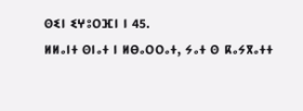ⵙⵉⵏ ⵉⵖⵓⵔⴼⵏ ⵏ 45.
ⵍⵍⴰⵏⵜ ⵙⵏⴰⵜ ⵏ ⵍⴱⴰⵔⵔⴰⵜ, ⵢⴰⵜ ⵙ ⴽⴰⵢⴳⴰⵜⵜ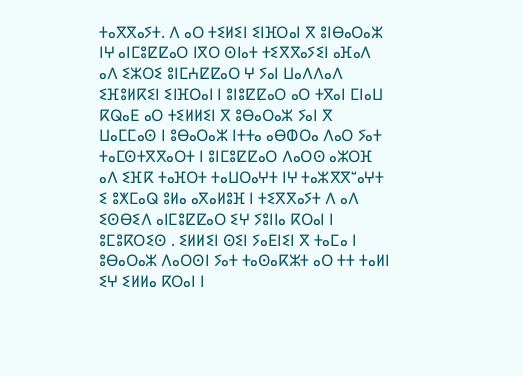ⵜⴰⴳⴳⴰⵢⵜ. ⴷ ⴰⵔ ⵜⵉⵍⵉⵏ ⵉⵏⴼⵔⴰⵏ ⴳ ⵓⵏⴱⴰⵔⴰⵣ ⵏⵖ ⴰⵏⵎⵓⵇⵇⴰⵔ ⵏⴳⵔ ⵙⵏⴰⵜ ⵜⵉⴳⴳⴰⵢⵉⵏ ⴰⴼⴰⴷ ⴰⴷ ⵉⵣⵔⵉ ⵓⵏⵎⵄⵇⵇⴰⵔ ⵖ ⵢⴰⵏ ⵡⴰⴷⴷⴰⴷ ⵉⴼⵓⵍⴽⵉⵏ ⵉⵏⴼⵔⴰⵏ ⵏ ⵓⵏⵓⵇⵇⴰⵔ ⴰⵔ ⵜⴳⴰⵏ ⵎⵏⴰⵡ ⴽⵕⴰⴹ ⴰⵔ ⵜⵉⵍⵍⵉⵏ ⴳ ⵓⴱⴰⵔⴰⵣ ⵢⴰⵏ ⴳ ⵡⴰⵎⵎⴰⵙ ⵏ ⵓⴱⴰⵔⴰⵣ ⵏⵜⵜⴰ ⴰⴱⵀⵔⴰ ⴷⴰⵔ ⵢⴰⵜ ⵜⴰⵎⵙⵜⴳⴳⴰⵔⵜ ⵏ ⵓⵏⵎⵓⵇⵇⴰⵔ ⴷⴰⵔⵙ ⴰⵣⵔⴼ ⴰⴷ ⵉⴼⴽ ⵜⴰⴼⵔⵜ ⵜⴰⵡⵔⴰⵖⵜ ⵏⵖ ⵜⴰⵣⴳⴳⵯⴰⵖⵜ ⵉ ⵓⵅⵎⴰⵕ ⵓⵍⴰ ⴰⴳⴰⵍⵓⴼ ⵏ ⵜⵉⴳⴳⴰⵢⵜ ⴷ ⴰⴷ ⵉⵙⴱⵉⴷ ⴰⵏⵎⵓⵇⵇⴰⵔ ⵉⵖ ⵢⵓⵏⵏⴰ ⴽⵔⴰⵏ ⵏ ⵓⵎⵓⴽⵔⵉⵙ . ⵉⵍⵍⵉⵏ ⵙⵉⵏ ⵢⴰⴹⵏⵉⵏ ⴳ ⵜⴰⵎⴰ ⵏ ⵓⴱⴰⵔⴰⵣ ⴷⴰⵔⵙⵏ ⵢⴰⵜ ⵜⴰⵙⴰⴽⵣⵜ ⴰⵔ ⵜⵜ ⵜⴰⵍⵏ ⵉⵖ ⵉⵍⵍⴰ ⴽⵔⴰⵏ ⵏ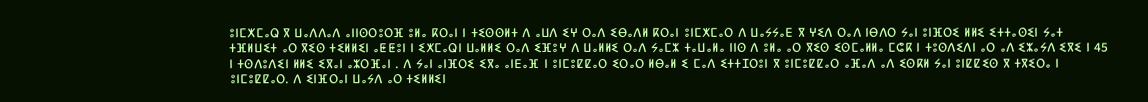ⵓⵏⵎⵅⵎⴰⵕ ⴳ ⵡⴰⴷⴷⴰⴷ ⴰⵏⵏⵙⵔⵓⵔⴼ ⵓⵍⴰ ⴽⵔⴰⵏ ⵏ ⵜⵉⵙⵙⵍⵜ ⴷ ⴰⵡⴷ ⵉⵖ ⵔⴰⴷ ⵉⴱⴰⴷⵍ ⴽⵔⴰⵏ ⵓⵏⵎⵅⵎⴰⵔ ⴷ ⵡⴰⵢⵢⴰⴹ ⴳ ⵖⵉⴷ ⵔⴰⴷ ⵏⴱⴷⵔ ⵢⴰⵏ ⵓⵏⴼⵔⵉ ⵍⵍⵉ ⵉⵜⵜⴰⵙⵉⵏ ⵢⴰⵜ ⵜⴼⵍⵡⵉⵜ ⴰⵔ ⴳⵉⵙ ⵜⵉⵍⵍⵉⵏ ⴰⵟⵟⵓⵏ ⵏ ⵉⵅⵎⴰⵕⵏ ⵡⴰⵍⵍⵉ ⵔⴰⴷ ⵉⴼⵓⵖ ⴷ ⵡⴰⵍⵍⵉ ⵔⴰⴷ ⵢⴰⵎⵣ ⵜⴰⵡⴰⵍⴰ ⵏⵏⵙ ⴷ ⵓⵍⴰ ⴰⵔ ⴳⵉⵙ ⵉⵙⵎⴰⵍⵍⴰ ⵎⵛⴽ ⵏ ⵜⵓⵙⴷⵉⴷⵏ ⴰⵔ ⴰⴷ ⵉⵣⴰⵢⴷ ⵉⴳⵉ ⵏ 45 ⵏ ⵜⵙⴷⵓⴷⵉⵏ ⵍⵍⵉ ⵉⴳⴰⵏ ⴰⵣⵔⴼⴰⵏ . ⴷ ⵢⴰⵏ ⴰⵏⴼⵔⵉ ⵉⴳⴰ ⴰⵏⴹⴰⴼ ⵏ ⵓⵏⵎⵓⵇⵇⴰⵔ ⵉⵔⴰⵔ ⵍⴱⴰⵍ ⵉ ⵎⴰⴷ ⵉⵜⵜⵊⵔⵓⵏ ⴳ ⵓⵏⵎⵓⵇⵇⴰⵔ ⴰⴼⴰⴷ ⴰⴷ ⵉⵙⴽⵍ ⵢⴰⵏ ⵓⵏⵇⵇⵉⵙ ⴳ ⵜⴳⵉⵔⴰ ⵏ ⵓⵏⵎⵓⵇⵇⴰⵔ. ⴷ ⵉⵏⴼⵔⴰⵏ ⵡⴰⵢⴷ ⴰⵔ ⵜⵉⵍⵍⵉⵏ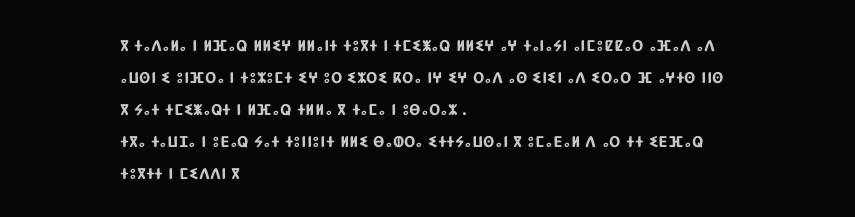ⴳ ⵜⴰⴷⴰⵍⴰ ⵏ ⵍⴼⴰⵕ ⵍⵍⵉⵖ ⵍⵍⴰⵏⵜ ⵜⵓⴳⵜ ⵏ ⵜⵎⵉⵥⴰⵕ ⵍⵍⵉⵖ ⴰⵖ ⵜⴰⵏⴰⵢⵏ ⴰⵏⵎⵓⵇⵇⴰⵔ ⴰⴼⴰⴷ ⴰⴷ ⴰⵡⵙⵏ ⵉ ⵓⵏⴼⵔⴰ ⵏ ⵜⵓⵣⵓⵎⵜ ⵉⵖ ⵓⵔ ⵉⵣⵔⵉ ⴽⵔⴰ ⵏⵖ ⵉⵖ ⵔⴰⴷ ⴰⵙ ⵉⵏⵉⵏ ⴰⴷ ⵉⵔⴰⵔ ⴼ ⴰⵖⵜⵙ ⵏⵏⵙ ⴳ ⵢⴰⵜ ⵜⵎⵉⵥⴰⵕⵜ ⵏ ⵍⴼⴰⵕ ⵜⵍⵍⴰ ⴳ ⵜⴰⵎⴰ ⵏ ⵓⴱⴰⵔⴰⵣ .
ⵜⴳⴰ ⵜⴰⵡⵊⴰ ⵏ ⵓⴹⴰⵕ ⵢⴰⵜ ⵜⵓⵏⵏⵓⵏⵜ ⵍⵍⵉ ⴱⴰⵀⵔⴰ ⵉⵜⵜⵢⴰⵡⵙⴰⵏ ⴳ ⵓⵎⴰⴹⴰⵍ ⴷ ⴰⵔ ⵜⵜ ⵉⴹⴼⴰⵕ ⵜⵓⴳⵜⵜ ⵏ ⵎⵉⴷⴷⵏ ⴳ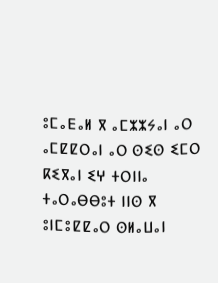ⵓⵎⴰⴹⴰⵍ ⴳ ⴰⵎⵣⵣⵢⴰⵏ ⴰⵔ ⴰⵎⵇⵇⵔⴰⵏ ⴰⵔ ⵙⵉⵙ ⵉⵎⵔ ⴽⵉⴳⴰⵏ ⵉⵖ ⵜⵔⵏⵏⴰ ⵜⴰⵔⴰⴱⴱⵓⵜ ⵏⵏⵙ ⴳ ⵓⵏⵎⵓⵇⵇⴰⵔ ⵙⵍⴰⵡⴰⵏ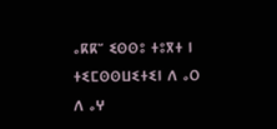ⴰⴽⴽⵯ ⵉⵙⵙⵓ ⵜⵓⴳⵜ ⵏ ⵜⵉⵎⵙⵙⵡⵉⵜⵉⵏ ⴷ ⴰⵔ ⴷ ⴰⵖ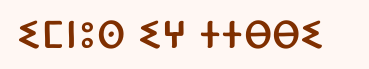ⵉⵎⵏⵓⵙ ⵉⵖ ⵜⵜⴱⴱⵉ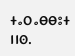ⵜⴰⵔⴰⴱⴱⵓⵜ ⵏⵏⵙ.